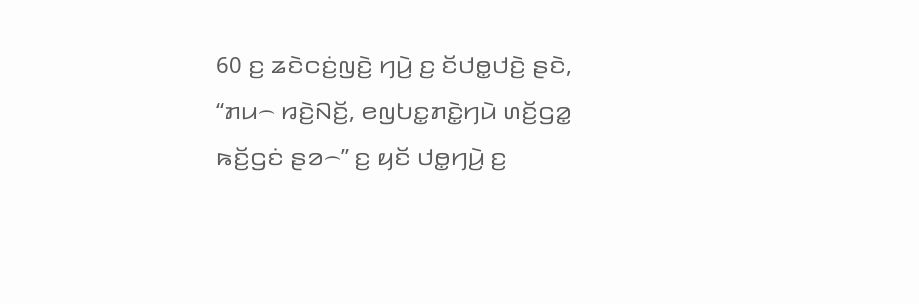60 ꤢ꤬ ꤘꤢꤧꤍꤢꤦ꤬ꤜꤢꤧ꤬ ꤚꤣꤧ꤬ ꤢ꤬ ꤢꤩꤓꤥ꤭ꤓꤢꤧ꤬ ꤔꤢꤧ, “ꤊꤣ꤮ ꤙꤢꤧ꤬ꤡꤢꤩ꤬, ꤕꤜꤝꤢ꤭ꤊꤢꤧ꤭ꤚꤣꤧ ꤛꤢꤩ꤬ꤞꤤ꤭ ꤒꤢꤩ꤬ꤞꤢꤦ ꤔꤤ꤮” ꤢ꤬ ꤟꤢꤩ ꤓꤥ꤭ꤚꤣꤧ꤬ ꤢ꤬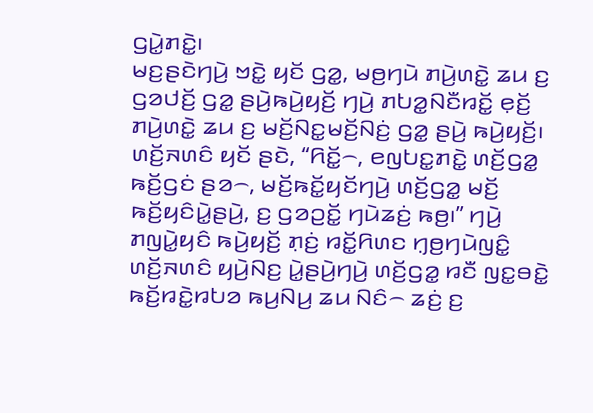ꤞꤣꤧ꤭ꤊꤢꤧ꤭꤯
ꤗꤢ꤬ꤔꤢꤧꤚꤣꤧ꤬ ꤠꤢꤧ꤭ ꤟꤢꤩ ꤞꤤ꤭, ꤗꤥ꤬ꤚꤣꤧ ꤊꤣꤧ꤬ꤛꤢꤧ꤭ ꤘꤣ ꤢ꤬ ꤞꤤꤓꤢꤩ꤬ ꤞꤤ꤭ ꤔꤣꤧ꤬ꤒꤣꤧ꤬ꤟꤢꤩ꤬ ꤚꤣꤧ꤬ ꤊꤝꤤ꤭ꤡꤢꤪꤙꤢꤩ꤭ ꤕ꤫ꤢꤩ꤬ ꤊꤣꤧ꤬ꤛꤢꤧ꤭ ꤘꤣ ꤢ꤬ ꤗꤢꤩ꤬ꤡꤢ꤭ꤗꤢꤩ꤬ꤡꤢꤦ꤬ ꤞꤤ꤭ ꤔꤣꤧ꤬ ꤒꤣꤧ꤬ꤟꤢꤩ꤬꤯
ꤛꤢꤩ꤬ꤏꤛꤢꤨ ꤟꤢꤩ ꤔꤢꤧ, “ꤖꤢꤩ꤭꤮, ꤕꤜꤝꤢ꤭ꤊꤢꤧ꤭ ꤛꤢꤩ꤬ꤞꤤ꤭ ꤒꤢꤩ꤬ꤞꤢꤦ ꤔꤤ꤮, ꤗꤢꤩ꤬ꤒꤢꤩ꤭ꤟꤢꤩꤚꤣꤧ꤬ ꤛꤢꤩ꤬ꤞꤤ꤭ ꤗꤢꤩ꤬ ꤒꤢꤩ꤬ꤟꤢꤨꤣꤧ꤭ꤔꤣꤧ꤬, ꤢ꤬ ꤞꤤꤑꤢꤩ꤭ ꤚꤣꤧꤘꤢꤦ꤬ ꤒꤥ꤬꤯” ꤚꤣꤧ꤬ ꤊꤜꤣꤧ꤭ꤟꤢꤨ ꤒꤣꤧ꤬ꤟꤢꤩ꤬ ꤊ꤫ꤢꤦ꤬ ꤙꤢꤩ꤭ꤖꤛꤢ ꤚ꤫ꤥ꤬ꤚꤣꤧꤜꤢꤨ꤭ ꤛꤢꤩ꤬ꤏꤛꤢꤨ ꤟꤣꤧ꤬ꤡꤢ꤬ ꤣꤧ꤭ꤔꤣꤧ꤬ꤚꤣꤧ꤬ ꤛꤢꤩ꤬ꤞꤤ꤭ ꤙꤢꤪ ꤜꤢ꤭ꤋꤢꤧ꤭ ꤒꤢꤩ꤬ꤙꤢꤧ꤭ꤙꤝꤤ ꤒꤣ꤬ꤡꤣ꤬ ꤘꤣ ꤡꤢꤨ꤮ ꤘꤢꤦ꤬ ꤢ꤬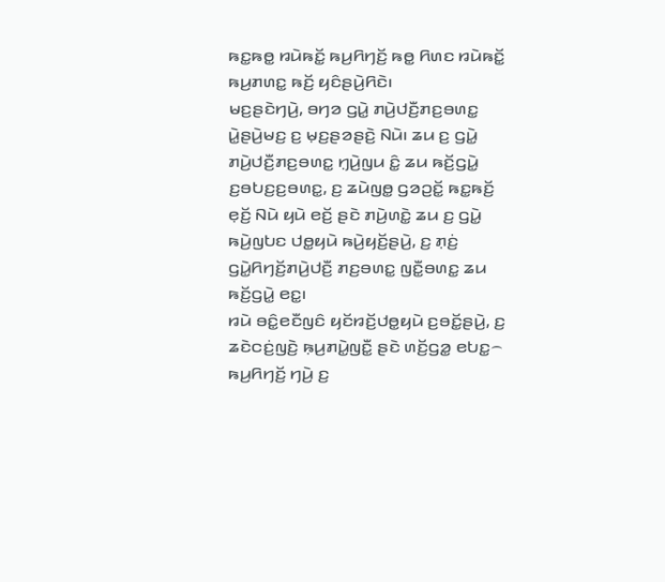ꤒꤢ꤭ꤒꤥ꤭ ꤙꤣꤧꤒꤢꤩ꤭ ꤒꤣ꤬ꤖꤚꤢꤩ꤬ ꤒꤥ꤭ ꤖꤛꤢ ꤙꤣꤧꤒꤢꤩ꤭ ꤒꤣ꤬ꤊꤛꤢ꤭ ꤒꤢꤩ꤬ ꤟꤢꤨꤔꤣꤧ꤬ꤖꤢꤧ꤯
ꤗꤢ꤬ꤔꤢꤧꤚꤣꤧ꤬, ꤋꤚꤤ ꤞꤣꤧ꤭ ꤊꤣꤧ꤬ꤓꤢꤪ꤬ꤊꤢ꤬ꤋꤛꤢ꤭ ꤣꤧ꤭ꤔꤣꤧ꤬ꤗꤢ꤬ ꤢ꤬ ꤗ꤫ꤢ꤬ꤔꤤꤔꤢꤧ꤬ ꤡꤣꤧ꤯ ꤘꤣ ꤢ꤬ ꤞꤣꤧ꤭ ꤊꤣꤧ꤬ꤓꤢꤪ꤬ꤊꤢ꤬ꤋꤛꤢ꤭ ꤚ꤫ꤣꤧ꤬ꤜꤣ ꤢꤨ꤭ ꤘꤣ ꤒꤢꤩ꤬ꤞꤣꤧ꤭ ꤢ꤬ꤋꤝꤢ꤬ꤢ꤬ꤋꤛꤢ꤭, ꤢ꤬ ꤘꤣꤧꤜꤥ꤭ ꤞꤤꤑꤢꤩ꤭ ꤒꤢ꤭ꤒꤢꤩ꤬ ꤕ꤫ꤢꤩ꤬ ꤡꤣꤧ ꤟꤣꤧ ꤕꤢꤩ꤬ ꤔꤢꤧ ꤊꤣꤧ꤬ꤛꤢꤧ꤭ ꤘꤣ ꤢ꤬ ꤞꤣꤧ꤭ ꤒꤣꤧ꤬ꤜꤝꤢ ꤓꤥ꤭ꤟꤣꤧ ꤒꤣꤧ꤬ꤟꤢꤩ꤬ꤔꤣꤧ꤬, ꤢ꤬ ꤊ꤫ꤢꤦ꤬ ꤞꤣꤧ꤭ꤖꤚꤢꤩ꤬ꤊꤣꤧ꤬ꤓꤢꤪ꤬ ꤊꤢ꤬ꤋꤛꤢ꤭ ꤜꤢꤪ꤭ꤋꤛꤢ꤭ ꤘꤣ ꤒꤢꤩ꤬ꤞꤣꤧ꤭ ꤕꤢ꤭꤯
ꤙꤣꤧ ꤋꤢꤨ꤭ꤕꤢꤪꤜꤢꤨ ꤟꤢꤩꤙꤢꤩ꤬ꤓꤥ꤭ꤟꤣꤧ ꤢ꤬ꤋꤢꤩ꤭ꤔꤣꤧ꤬, ꤢ꤬ ꤘꤢꤧꤍꤢꤦ꤬ꤜꤢꤧ꤬ ꤒ꤫ꤣ꤬ꤊꤣꤧ꤭ꤜꤢꤪ꤭ ꤔꤢꤧ ꤛꤢꤩ꤬ꤞꤤ꤭ ꤕꤝꤢ꤭꤮ ꤒꤣ꤬ꤖꤚꤢꤩ꤬ ꤚꤣꤧ꤬ ꤢ꤬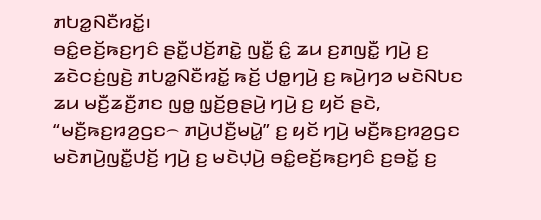ꤊꤝꤤ꤭ꤡꤢꤪꤙꤢꤩ꤭꤯
ꤋꤢꤨ꤭ꤕꤢꤩ꤬ꤒꤢ꤬ꤚꤢꤨ ꤔꤢꤪ꤭ꤓꤢꤩ꤬ꤊꤢꤧ꤭ ꤜꤢꤪ꤭ ꤢꤨ꤭ ꤘꤣ ꤢ꤬ꤊꤜꤢꤪ꤭ ꤚꤣꤧ꤬ ꤢ꤬ ꤘꤢꤧꤍꤢꤦ꤬ꤜꤢꤧ꤬ ꤊꤝꤤ꤭ꤡꤢꤪꤙꤢꤩ꤭ ꤒꤢꤩ꤬ ꤓꤥ꤭ꤚꤣꤧ꤬ ꤢ꤬ ꤒꤣꤧ꤬ꤚꤤ ꤗꤢꤧꤡꤝꤢ ꤘꤣ ꤗꤢꤪ꤬ꤘꤢꤪ꤬ꤊꤢ ꤜꤥ꤭ ꤜ꤫ꤢꤩ꤬ꤥ꤬ꤔꤣꤧ꤬ ꤚꤣꤧ꤬ ꤢ꤬ ꤟꤢꤩ ꤔꤢꤧ, “ꤗꤢꤪ꤬ꤒꤢ꤬ꤙꤤ꤬ꤞꤢ꤮ ꤊꤣꤧ꤬ꤓꤢꤪ꤬ꤗꤣꤧ꤭” ꤢ꤬ ꤟꤢꤩ ꤚꤣꤧ꤬ ꤗꤢꤪ꤬ꤒꤢ꤬ꤙꤤ꤬ꤞꤢ ꤗꤢꤧꤊꤣꤧ꤬ꤜꤢꤪ꤭ꤓꤢꤩ꤬ ꤚꤣꤧ꤬ ꤢ꤬ ꤗꤢꤧꤓ꤫ꤣꤧ꤬ ꤋꤢꤨ꤭ꤕꤢꤩ꤬ꤒꤢ꤬ꤚꤢꤨ ꤢ꤬ꤋꤢꤩ꤭ ꤢ꤬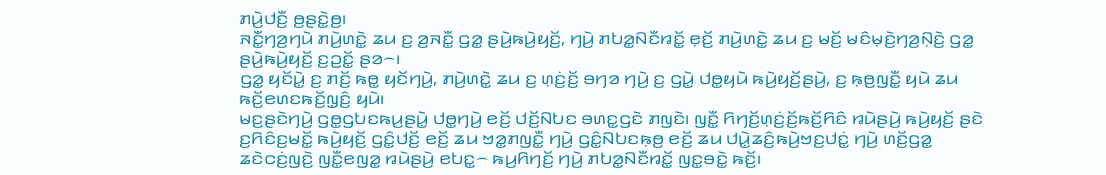ꤊꤣꤧ꤬ꤓꤢꤪ꤬ ꤥ꤬ꤔꤢꤧ꤭ꤥ꤬꤯
ꤏꤢꤪ꤭ꤚꤤ꤬ꤚꤣꤧ ꤊꤣꤧ꤬ꤛꤢꤧ꤭ ꤘꤣ ꤢ꤬ ꤤ꤬ꤏꤢꤪ꤭ ꤞꤤ꤭ ꤔꤣꤧ꤬ꤒꤣꤧ꤬ꤟꤢꤩ꤬, ꤚꤣꤧ꤬ ꤊꤝꤤ꤭ꤡꤢꤪꤙꤢꤩ꤭ ꤕ꤫ꤢꤩ꤬ ꤊꤣꤧ꤬ꤛꤢꤧ꤭ ꤘꤣ ꤢ꤬ ꤗꤢꤩ꤬ ꤗꤢꤨꤗ꤫ꤢꤧ꤬ꤚꤤ꤬ꤡ꤫ꤢꤧ꤬ ꤞꤤ꤭ ꤔꤣꤧ꤬ꤒꤣꤧ꤬ꤟꤢꤩ꤬ ꤢ꤬ꤑꤢꤩ꤭ ꤔꤤ꤮꤯
ꤞꤤ꤭ ꤟꤢꤩꤣꤧ꤭ ꤢ꤬ ꤊꤢꤩ꤬ ꤒꤥ꤭ ꤟꤢꤩꤚꤣꤧ꤬, ꤊꤣꤧ꤬ꤛꤢꤧ꤭ ꤘꤣ ꤢ꤬ ꤛ꤫ꤢꤦ꤬ꤢꤩ꤬ ꤋꤚꤤ ꤚꤣꤧ꤬ ꤢ꤬ ꤞꤣꤧ꤭ ꤓꤥ꤭ꤟꤣꤧ ꤒꤣꤧ꤬ꤟꤢꤩ꤬ꤔꤣꤧ꤬, ꤢ꤬ ꤒ꤫ꤥ꤬ꤜꤢꤪ꤭ ꤟꤣꤧ ꤘꤣ ꤒꤢꤩ꤬ꤕꤛꤢꤒꤢꤩ꤬ꤜ꤫ꤢꤨ꤬ ꤟꤣꤧ꤯
ꤗꤢ꤬ꤔꤢꤧꤚꤣꤧ꤬ ꤞꤥ꤭ꤞꤝꤢꤒꤣ꤬ꤔꤣꤧ꤭ ꤓꤥ꤭ꤚꤣꤧ꤬ ꤕꤢꤩ꤬ ꤓꤢꤩ꤬ꤡꤝꤢ ꤋꤛꤢ꤭ꤞꤢꤧ ꤊꤜꤢꤧ꤯ ꤜꤢꤪ꤭ ꤖꤚꤢꤩ꤬ꤛ꤫ꤢꤦ꤬ꤢꤩ꤬ꤒꤢꤩ꤬ꤖꤢꤨ ꤙꤣꤧꤔꤣꤧ꤬ ꤒꤣꤧ꤬ꤟꤢꤩ꤬ ꤔꤢꤧ ꤢ꤬ꤖꤢꤨꤢ꤬ꤗꤢꤩ꤭ ꤒꤣꤧ꤬ꤟꤢꤩ꤬ ꤞꤢꤨ꤭ꤓꤢꤩ꤬ ꤕꤢꤩ꤬ ꤘꤣ ꤠꤤ꤭ꤊꤜꤢꤪ꤭ ꤚꤣꤧ꤬ ꤞꤢꤨ꤭ꤡꤝꤢꤒ꤫ꤥ꤬ ꤕꤢꤩ꤬ ꤘꤣ ꤓꤣꤧ꤭ꤘꤢꤨ꤬ꤒꤣꤧ꤬ꤠꤢ꤬ꤓꤢꤦ꤭ ꤚꤣꤧ꤬ ꤛꤢꤩ꤬ꤞꤤ꤭ ꤘꤢꤧꤍꤢꤦ꤬ꤜꤢꤧ꤬ ꤜꤢꤪ꤭ꤕꤜꤤ꤭ ꤙꤣꤧꤔꤣꤧ꤬ ꤕꤝꤢ꤭꤮ ꤒꤣ꤬ꤖꤚꤢꤩ꤬ ꤚꤣꤧ꤬ ꤊꤝꤤ꤭ꤡꤢꤪꤙꤢꤩ꤭ ꤜꤢ꤭ꤋꤢꤧ꤭ ꤒꤢꤩ꤬꤯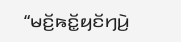“ꤗꤢꤩ꤬ꤒꤢꤩ꤭ꤟꤢꤩꤚꤣꤧ꤬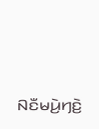ꤡꤢꤪꤗꤣꤧ꤬ꤚꤢꤧ꤬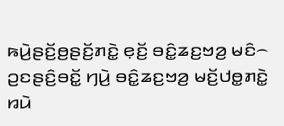ꤒꤣꤧ꤬ꤔꤢꤩ꤬ꤥ꤬ꤔꤢꤩ꤬ꤊꤢꤧ꤭ ꤕ꤫ꤢꤩ꤬ ꤋꤢꤨ꤭ꤘꤢ꤬ꤠꤤ꤬ ꤗꤢꤨ꤮ ꤑꤢꤔꤢꤨ꤬ꤋꤢꤩ꤭ ꤚꤣꤧ꤬ ꤋꤢꤨ꤭ꤘꤢ꤬ꤠꤤ꤬ ꤗꤢꤩ꤬ꤓꤥ꤭ꤊꤢꤧ꤭ ꤙꤣꤧ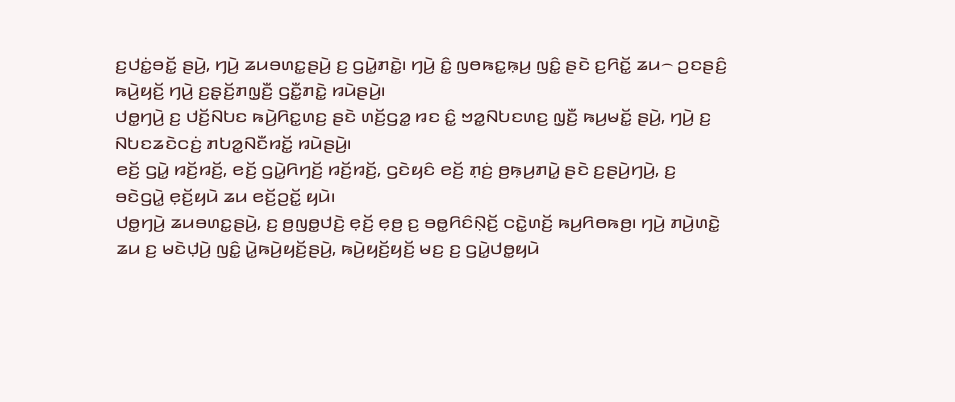ꤢ꤬ꤓꤢꤦ꤭ꤋꤢꤩ꤭ ꤔꤣꤧ꤬, ꤚꤣꤧ꤬ ꤘꤣꤋꤛꤢ꤭ꤔꤣꤧ꤬ ꤢ꤬ ꤞꤣꤧ꤭ꤊꤢꤧ꤭꤯ ꤚꤣꤧ꤬ ꤢꤨ꤭ ꤜꤥꤒꤢ꤭ꤒ꤫ꤣ꤬ ꤜꤢꤨ꤭ ꤔꤢꤧ ꤢ꤬ꤖꤢꤩ꤭ ꤘꤣ꤮ ꤑꤢꤔꤢꤨ꤬ ꤒꤣꤧ꤬ꤟꤢꤩ꤬ ꤚꤣꤧ꤬ ꤢ꤬ꤔ꤫ꤢꤩ꤬ꤊꤜ꤫ꤢꤪ꤬ ꤞꤢꤪ꤭ꤊꤢꤧ꤭ ꤙꤣꤧꤔꤣꤧ꤬꤯
ꤓꤥ꤭ꤚꤣꤧ꤬ ꤢ꤬ ꤓꤢꤩ꤬ꤡꤝꤢ ꤒꤣꤧ꤬ꤖꤢ꤭ꤛꤢ꤬ ꤔꤢꤧ ꤛꤢꤩ꤬ꤞꤤ꤭ ꤙꤢ ꤢꤨ꤭ ꤠꤤ꤭ꤡꤝꤢꤛꤢ꤬ ꤜ꤫ꤢꤪ꤬ ꤒꤣ꤬ꤗꤢꤩ꤭ ꤔꤣꤧ꤬, ꤚꤣꤧ꤬ ꤢ꤬ ꤡꤝꤢꤘꤢꤧꤍꤢꤦ꤬ ꤊꤝꤤ꤭ꤡꤢꤪꤙꤢꤩ꤭ ꤙꤣꤧꤔꤣꤧ꤬꤯
ꤕꤢꤩ꤬ ꤞꤣꤧ꤭ ꤙꤢꤩ꤬ꤙꤢꤩ꤬, ꤕꤢꤩ꤬ ꤞꤣꤧ꤭ꤖꤚꤢꤩ꤬ ꤙꤢꤩ꤬ꤙꤢꤩ꤬, ꤞꤢꤧꤟꤢꤨ ꤕꤢꤩ꤬ ꤊ꤫ꤢꤦ꤬ ꤥ꤬ꤒ꤫ꤣ꤬ꤊꤣꤧ꤭ ꤔꤢꤧ ꤢ꤬ꤔꤣꤧ꤬ꤚꤣꤧ꤬, ꤢ꤬ ꤋꤢꤧꤞꤣꤧ꤭ ꤕ꤫ꤢꤩ꤬ꤟꤣꤧ ꤘꤣ ꤕꤢꤩ꤬ꤑꤢꤩ꤭ ꤟꤣꤧ꤯
ꤓꤥ꤭ꤚꤣꤧ꤬ ꤘꤣꤋꤛꤢ꤭ꤔꤣꤧ꤬, ꤢ꤬ ꤥ꤬ꤜꤥ꤭ꤓꤢꤧ꤬ ꤕ꤫ꤢꤩ꤬ ꤕ꤫ꤥ꤬ ꤢ꤬ ꤋꤥ꤭ꤖꤢꤨꤡ꤫ꤢꤩ꤬ ꤍꤢꤧ꤭ꤛꤢꤩ꤬ ꤒꤣ꤬ꤖꤥꤒꤥ꤬꤯ ꤚꤣꤧ꤬ ꤊꤣꤧ꤬ꤛꤢꤧ꤭ ꤘꤣ ꤢ꤬ ꤗꤢꤧꤓ꤫ꤣꤧ꤬ ꤜꤢꤨ꤭ ꤣꤧ꤭ꤒꤣꤧ꤬ꤟꤢꤩ꤬ꤔꤣꤧ꤬, ꤒꤣꤧ꤬ꤟꤢꤩ꤬ꤟꤢꤩ꤬ ꤗꤢ꤬ ꤢ꤬ ꤞꤣꤧ꤭ꤓꤥ꤭ꤟꤣꤧ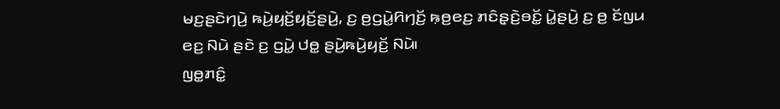ꤗꤢ꤬ꤔꤢꤧꤚꤣꤧ꤬ ꤒꤣꤧ꤬ꤟꤢꤩ꤬ꤟꤢꤩ꤬ꤔꤣꤧ꤬, ꤢ꤬ ꤥ꤬ꤞꤣꤧ꤭ꤖꤚꤢꤩ꤬ ꤒ꤫ꤥ꤬ꤕꤢ꤬ ꤊꤢꤨꤔ꤫ꤢꤧ꤬ꤋꤢꤩ꤭ ꤣꤧ꤭ꤔꤣꤧ꤬ ꤢ꤬ ꤥ꤬ ꤢꤩꤜꤣ ꤕꤢ꤬ ꤡꤣꤧ ꤔꤢꤧ ꤢ꤬ ꤞꤣꤧ꤭ ꤓꤥ꤭ ꤔꤣꤧ꤬ꤒꤣꤧ꤬ꤟꤢꤩ꤬ ꤡꤣꤧ꤯
ꤜꤥ꤭ꤊꤢꤨ꤭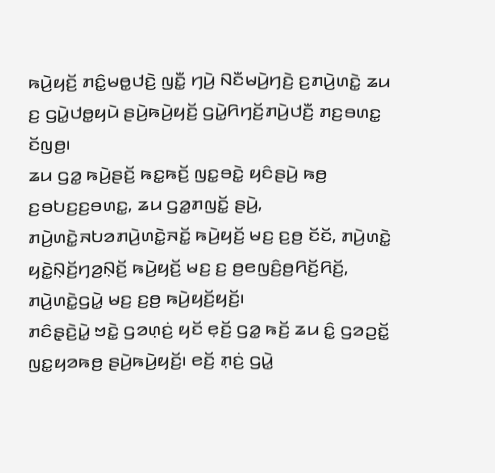ꤒꤣꤧ꤬ꤟꤢꤩ꤬ ꤊꤢꤨ꤭ꤗꤥ꤭ꤓꤢꤧ꤬ ꤜꤢꤪ꤭ ꤚꤣꤧ꤬ ꤡꤢꤪꤗꤣꤧ꤬ꤚꤢꤧ꤬ ꤢ꤬ꤊꤣꤧ꤬ꤛꤢꤧ꤭ ꤘꤣ ꤢ꤬ ꤞꤣꤧ꤭ꤓꤥ꤭ꤟꤣꤧ ꤔꤣꤧ꤬ꤒꤣꤧ꤬ꤟꤢꤩ꤬ ꤞꤣꤧ꤭ꤖꤚꤢꤩ꤬ꤊꤣꤧ꤬ꤓꤢꤪ꤬ ꤊꤢ꤬ꤋꤛꤢ꤭ ꤢꤩꤜꤥ꤬꤯
ꤘꤣ ꤞꤤ꤭ ꤒꤣꤧ꤬ꤔꤢꤩ꤬ ꤒꤢ꤭ꤒꤢꤩ꤬ ꤜꤢ꤭ꤋꤢꤧ꤭ ꤟꤢꤨꤔꤣꤧ꤬ ꤒꤥ꤬ ꤢ꤬ꤋꤝꤢ꤬ꤢ꤬ꤋꤛꤢ꤭, ꤘꤣ ꤞꤤ꤭ꤊꤜꤢꤩ꤭ ꤔꤣꤧ꤬, ꤊꤣꤧ꤬ꤛꤢꤧ꤭ꤏꤝꤤꤊꤣꤧ꤬ꤛꤢꤧ꤭ꤏꤢꤩ꤭ ꤒꤣꤧ꤬ꤟꤢꤩ꤬ ꤗꤢ꤬ ꤢ꤬ꤥ꤬ ꤢꤩꤢꤩ, ꤊꤣꤧ꤬ꤛꤢꤧ꤭ ꤟꤢꤧ꤭ꤡ꤫ꤢꤩ꤬ꤚꤤ꤬ꤡ꤫ꤢꤩ꤬ ꤒꤣꤧ꤬ꤟꤢꤩ꤬ ꤗꤢ꤬ ꤢ꤬ ꤥ꤬ꤕꤜꤢꤨ꤬ꤥ꤬ꤖꤢꤩ꤬ꤖꤢꤩ꤬, ꤊꤣꤧ꤬ꤛꤢꤧ꤭ꤞꤣꤧ꤭ ꤗꤢ꤬ ꤢ꤬ꤥ꤬ ꤒꤣꤧ꤬ꤟꤢꤩ꤬ꤟꤢꤩ꤬꤯
ꤊꤢꤨꤔ꤫ꤢꤧ꤬ꤣꤧ꤭ ꤠꤢꤧ꤭ ꤞꤤꤛ꤫ꤢꤦ꤬ ꤟꤢꤩ ꤕ꤫ꤢꤩ꤬ ꤞꤤ꤭ ꤒꤢꤩ꤬ ꤘꤣ ꤢꤨ꤭ ꤞꤤꤑꤢꤩ꤭ ꤜꤢ꤭ꤟꤤꤒꤥ꤬ ꤔꤣꤧ꤬ꤒꤣꤧ꤬ꤟꤢꤩ꤬꤯ ꤕꤢꤩ꤬ ꤊ꤫ꤢꤦ꤬ ꤞꤣꤧ꤭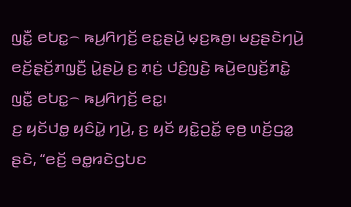ꤜꤢꤪ꤭ ꤕꤝꤢ꤭꤮ ꤒꤣ꤬ꤖꤚꤢꤩ꤬ ꤕꤢ꤭ꤔꤣꤧ꤬ ꤗ꤫ꤢ꤬ꤒꤥ꤬꤯ ꤗꤢ꤬ꤔꤢꤧꤚꤣꤧ꤬ ꤕꤢꤩ꤬ꤔ꤫ꤢꤩ꤬ꤊꤜ꤫ꤢꤪ꤬ ꤣꤧ꤭ꤔꤣꤧ꤬ ꤢ꤬ ꤊ꤫ꤢꤦ꤬ ꤓꤢꤨ꤬ꤜꤢꤧ꤬ ꤒꤣꤧ꤬ꤕꤜꤢꤩ꤬ꤊꤢꤧ꤭ ꤜꤢꤪ꤭ ꤕꤝꤢ꤭꤮ ꤒꤣ꤬ꤖꤚꤢꤩ꤬ ꤕꤢ꤭꤯
ꤢ꤬ ꤟꤢꤩꤓꤥ꤭ ꤟꤢꤨꤣꤧ꤭ ꤚꤣꤧ꤬, ꤢ꤬ ꤟꤢꤩ ꤟꤢꤧ꤭ꤑꤢꤩ꤭ ꤕ꤫ꤥ꤬ ꤛꤢꤩ꤬ꤞꤤ꤭ ꤔꤢꤧ, “ꤕꤢꤩ꤬ ꤋꤥ꤭ꤙꤢꤧꤞꤝꤢ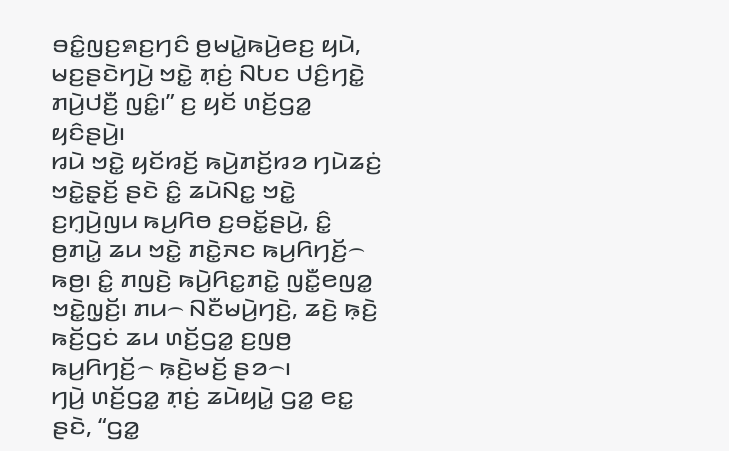ꤋꤢꤨ꤭ꤜꤢ꤬ꤎꤢ꤬ꤚꤢꤨ ꤥ꤬ꤗꤣꤧ꤭ꤒꤣꤧ꤬ꤕꤢ꤬ ꤟꤣꤧ, ꤗꤢ꤬ꤔꤢꤧꤚꤣꤧ꤬ ꤠꤢꤧ꤭ ꤊ꤫ꤢꤦ꤬ ꤡꤝꤢ ꤓꤢꤨ꤬ꤚꤢꤧ꤭ ꤊꤣꤧ꤬ꤓꤢꤪ꤬ ꤜꤢꤨ꤭꤯” ꤢ꤬ ꤟꤢꤩ ꤛꤢꤩ꤬ꤞꤤ꤭ ꤟꤢꤨꤔꤣꤧ꤬꤯
ꤙꤣꤧ ꤠꤢꤧ꤭ ꤟꤢꤩꤙꤢꤩ꤬ ꤒꤣꤧ꤬ꤊꤢꤩ꤬ꤙꤤ ꤚꤣꤧꤘꤢꤦ꤬ ꤠꤢꤧ꤭ꤔ꤫ꤢꤩ꤬ ꤔꤢꤧ ꤢꤨ꤭ ꤘꤣꤧꤡꤢ꤭ ꤠꤢꤧ꤭ ꤢ꤬ꤚ꤫ꤣꤧ꤬ꤜꤣ ꤒꤣ꤬ꤖꤥ ꤢ꤬ꤋꤢꤩ꤭ꤔꤣꤧ꤬, ꤢꤨ꤭ ꤥ꤬ꤊꤣꤧ꤭ ꤘꤣ ꤠꤢꤧ꤭ ꤊꤢꤧ꤭ꤏꤢ ꤒꤣ꤬ꤖꤚꤢꤩ꤬꤮ ꤒꤥ꤬꤯ ꤢꤨ꤭ ꤊꤜꤢꤧ꤬ ꤒꤣꤧ꤬ꤖꤢ꤭ꤊꤢꤧ꤭ ꤜꤢꤪ꤭ꤕꤜꤤ꤭ ꤠꤢꤧ꤭ꤜ꤫ꤢꤩ꤬꤯ ꤊꤣ꤮ ꤡꤢꤪꤗꤣꤧ꤬ꤚꤢꤧ꤬, ꤘꤢꤧ꤬ ꤒ꤫ꤢꤧ꤬ ꤒꤢꤩ꤬ꤞꤢꤦ ꤘꤣ ꤛꤢꤩ꤬ꤞꤤ꤭ ꤢ꤬ꤜꤥ꤬ ꤒꤣ꤬ꤖꤚꤢꤩ꤬꤮ ꤒ꤫ꤢꤧ꤬ꤗꤢꤩ꤬ ꤔꤤ꤮꤯
ꤚꤣꤧ꤬ ꤛꤢꤩ꤬ꤞꤤ꤭ ꤊ꤫ꤢꤦ꤬ ꤘꤣꤧꤟꤣꤧ꤭ ꤞꤤ꤭ ꤕꤢ꤭ ꤔꤢꤧ, “ꤞꤤ꤭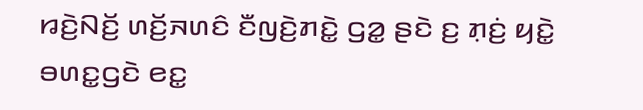ꤙꤢꤧ꤬ꤡꤢꤩ꤬ ꤛꤢꤩ꤬ꤏꤛꤢꤨ ꤢꤪꤜꤢꤧ꤬ꤊꤢꤧ꤭ ꤞꤤ꤭ ꤔꤢꤧ ꤢ꤬ ꤊ꤫ꤢꤦ꤬ ꤟꤢꤧ꤭ ꤋꤛꤢ꤭ꤞꤢꤧ ꤕꤢ꤭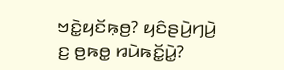ꤠꤢꤧ꤭ꤟꤢꤩꤒ꤫ꤥ꤬? ꤟꤢꤨꤔꤣꤧ꤬ꤚꤣꤧ꤬ ꤢ꤬ ꤥ꤬ꤒꤥ꤭ ꤙꤣꤧꤒꤢꤩ꤭ꤣꤧ꤭?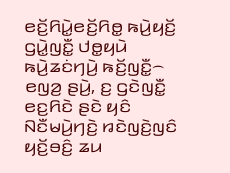ꤕꤢꤩ꤬ꤖꤣꤧ꤭ꤕꤢꤩ꤬ꤖꤥ꤭ ꤒꤣꤧ꤬ꤟꤢꤩ꤬ ꤞꤣꤧ꤭ꤜꤢꤪ꤭ ꤓꤥ꤭ꤟꤣꤧ ꤒꤣꤧ꤬ꤘꤢꤦꤚꤣꤧ꤬ ꤒꤢꤩ꤬ꤜꤢꤪ꤭꤮ ꤕꤜꤤ꤬ ꤔꤣꤧ꤬, ꤢ꤬ ꤞꤢꤧꤜꤢꤪ꤭ ꤕꤢ꤬ꤖꤢꤧ ꤔꤢꤧ ꤟꤢꤨ ꤡꤢꤪꤗꤣꤧ꤬ꤚꤢꤧ꤬ ꤙꤢꤧꤜꤢꤧ꤬ꤜꤢꤨ ꤟꤢꤩ꤬ꤋꤢꤨ꤬ ꤘꤣ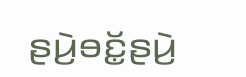ꤔꤣꤧ꤬ꤋꤢꤩ꤭ꤔꤣꤧ꤬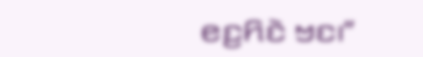ꤕꤢ꤬ꤖꤢꤧ ꤠꤢ꤯”